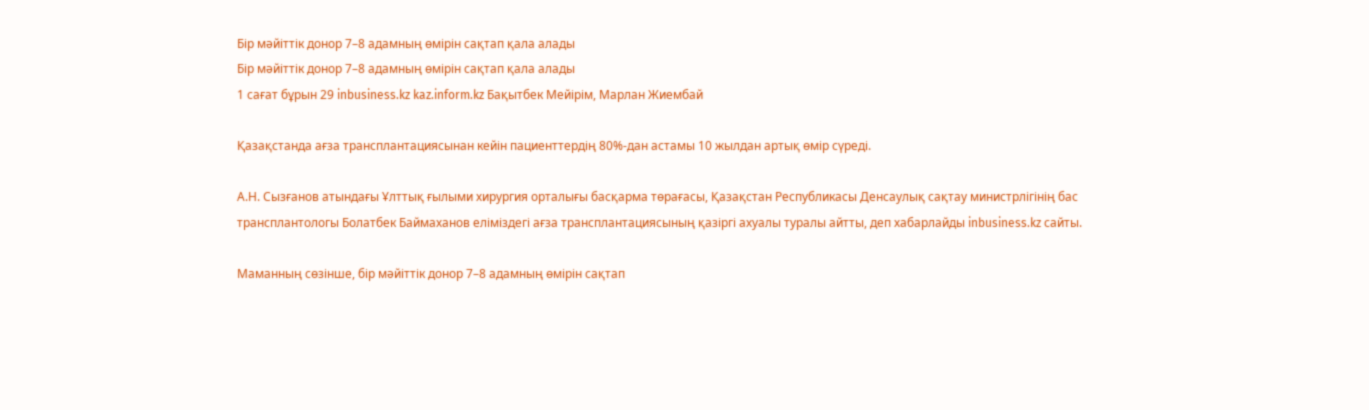Бір мәйіттік донор 7–8 адамның өмірін сақтап қала алады
Бір мәйіттік донор 7–8 адамның өмірін сақтап қала алады
1 сағат бұрын 29 inbusiness.kz kaz.inform.kz Бақытбек Мейірім, Марлан Жиембай

Қазақстанда ағза трансплантациясынан кейін пациенттердің 80%-дан астамы 10 жылдан артық өмір сүреді.

А.Н. Сызғанов атындағы Ұлттық ғылыми хирургия орталығы басқарма төрағасы, Қазақстан Республикасы Денсаулық сақтау министрлігінің бас трансплантологы Болатбек Баймаханов еліміздегі ағза трансплантациясының қазіргі ахуалы туралы айтты, деп хабарлайды inbusiness.kz сайты.

Маманның сөзінше, бір мәйіттік донор 7–8 адамның өмірін сақтап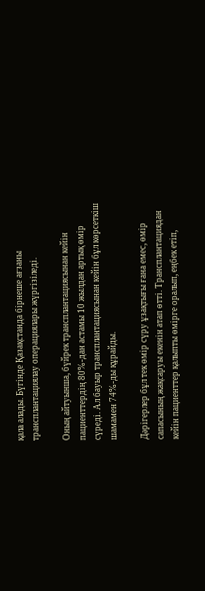қала алады. Бүгінде Қазақстанда бірнеше ағзаны трансплантациялау операциялары жүргізіледі.

Оның айтуынша, бүйрек трансплантациясынан кейін пациенттердің 80%-дан астамы 10 жылдан артық өмір сүреді. Ал бауыр трансплантациясынан кейін бұл көрсеткіш шамамен 74%-ды құрайды.

Дәрігерлер бұл тек өмір сүру ұзақтығы ғана емес, өмір сапасының жақсаруы екенін атап өтті. Трансплантациядан кейін пациенттер қалыпты өмірге оралып, еңбек етіп,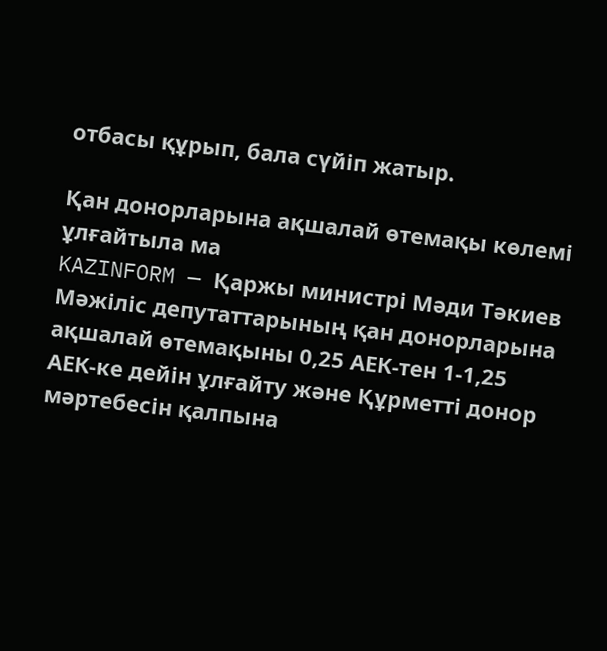отбасы құрып, бала сүйіп жатыр.

Қан донорларына ақшалай өтемақы көлемі ұлғайтыла ма
KAZINFORM — Қаржы министрі Мәди Тәкиев Мәжіліс депутаттарының қан донорларына ақшалай өтемақыны 0,25 АЕК-тен 1-1,25 АЕК-ке дейін ұлғайту және Құрметті донор мәртебесін қалпына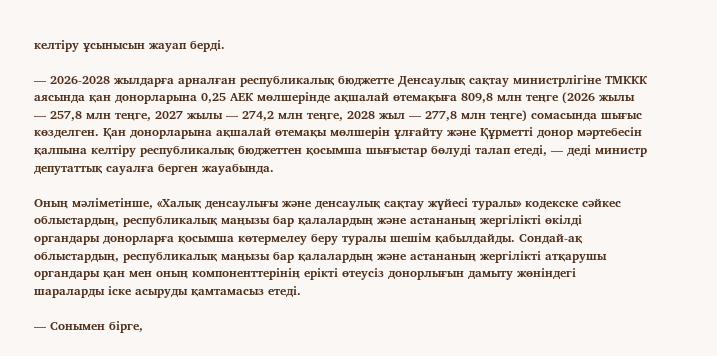келтіру ұсынысын жауап берді.

— 2026-2028 жылдарға арналған республикалық бюджетте Денсаулық сақтау министрлігіне ТМККК аясында қан донорларына 0,25 АЕК мөлшерінде ақшалай өтемақыға 809,8 млн теңге (2026 жылы — 257,8 млн теңге, 2027 жылы — 274,2 млн теңге, 2028 жыл — 277,8 млн теңге) сомасында шығыс көзделген. Қан донорларына ақшалай өтемақы мөлшерін ұлғайту және Құрметті донор мәртебесін қалпына келтіру республикалық бюджеттен қосымша шығыстар бөлуді талап етеді, — деді министр депутаттық сауалға берген жауабында.

Оның мәліметінше, «Халық денсаулығы және денсаулық сақтау жүйесі туралы» кодекске сәйкес облыстардың, республикалық маңызы бар қалалардың және астананың жергілікті өкілді органдары донорларға қосымша көтермелеу беру туралы шешім қабылдайды. Сондай-ақ облыстардың, республикалық маңызы бар қалалардың және астананың жергілікті атқарушы органдары қан мен оның компоненттерінің ерікті өтеусіз донорлығын дамыту жөніндегі шараларды іске асыруды қамтамасыз етеді.

— Сонымен бірге,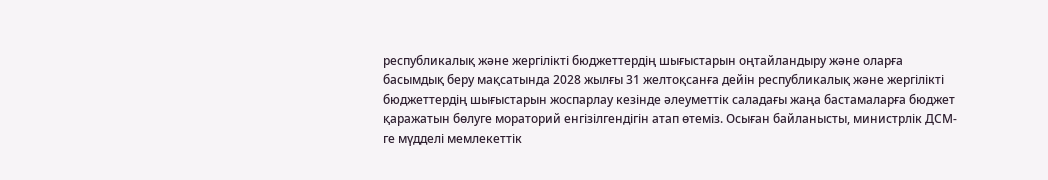республикалық және жергілікті бюджеттердің шығыстарын оңтайландыру және оларға басымдық беру мақсатында 2028 жылғы 31 желтоқсанға дейін республикалық және жергілікті бюджеттердің шығыстарын жоспарлау кезінде әлеуметтік саладағы жаңа бастамаларға бюджет қаражатын бөлуге мораторий енгізілгендігін атап өтеміз. Осыған байланысты, министрлік ДСМ-ге мүдделі мемлекеттік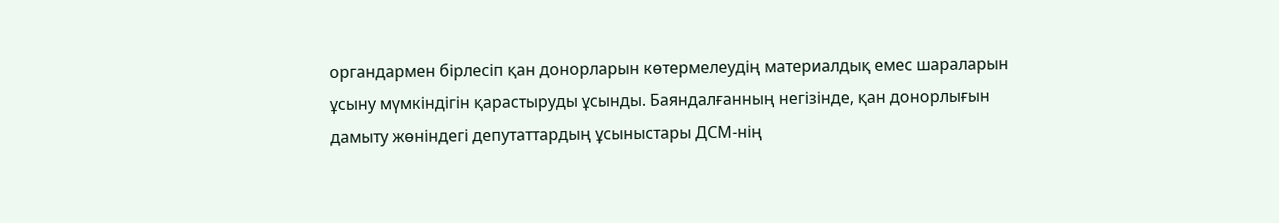органдармен бірлесіп қан донорларын көтермелеудің материалдық емес шараларын ұсыну мүмкіндігін қарастыруды ұсынды. Баяндалғанның негізінде, қан донорлығын дамыту жөніндегі депутаттардың ұсыныстары ДСМ-нің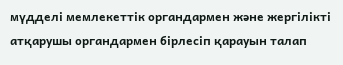мүдделі мемлекеттік органдармен және жергілікті атқарушы органдармен бірлесіп қарауын талап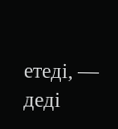етеді, — деді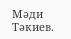Мәди Тәкиев.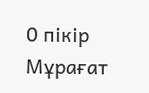0 пікір
Мұрағат